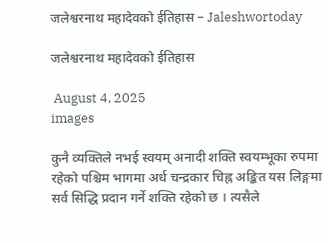जलेश्वरनाथ महादेवको ईतिहास – Jaleshwortoday

जलेश्वरनाथ महादेवको ईतिहास

 August 4, 2025
images

कुनै व्यक्तिले नभई स्वयम् अनादी शक्ति स्वयम्भूका रुपमा रहेको पश्चिम भागमा अर्ध चन्द्रकार चिह्न अङ्कित यस लिङ्गमा सर्व सिद्धि प्रदान गर्ने शक्ति रहेको छ । त्यसैले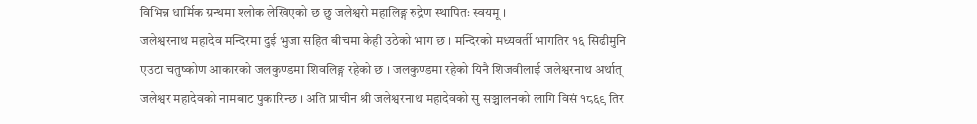विभिन्न धार्मिक ग्रन्थमा श्लोक लेखिएको छ छु जलेश्वरो महालिङ्ग रुद्रेण स्थापितः स्वयमू ।
जलेश्वरनाथ महादेव मन्दिरमा दुई भुजा सहित बीचमा केही उठेको भाग छ । मन्दिरको मध्यवर्ती भागतिर १६ सिढीमुनि एउटा चतुष्कोण आकारको जलकुण्डमा शिवलिङ्ग रहेको छ । जलकुण्डमा रहेको यिनै शिजवीलाई जलेश्वरनाथ अर्थात् जलेश्वर महादेवको नामबाट पुकारिन्छ । अति प्राचीन श्री जलेश्वरनाथ महादेवको सु सञ्चालनको लागि विसं १८६९ तिर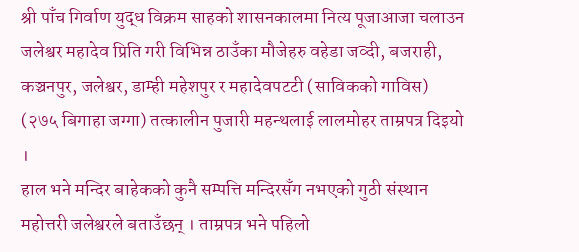श्री पाँच गिर्वाण युद्ध विक्रम साहको शासनकालमा नित्य पूजाआजा चलाउन जलेश्वर महादेव प्रिति गरी विभिन्न ठाउँका मौजेहरु वहेडा जव्दी, बजराही, कञ्चनपुर, जलेश्वर, डाम्ही महेशपुर र महादेवपटटी (साविकको गाविस) (२७५ बिगाहा जग्गा) तत्कालीन पुजारी महन्थलाई लालमोहर ताम्रपत्र दिइयो ।
हाल भने मन्दिर बाहेकको कुनै सम्पत्ति मन्दिरसँग नभएको गुठी संस्थान महोत्तरी जलेश्वरले बताउँछन् । ताम्रपत्र भने पहिलो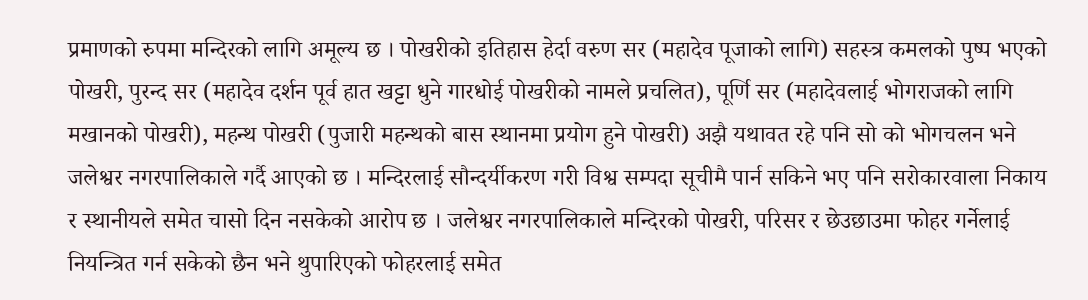प्रमाणको रुपमा मन्दिरको लागि अमूल्य छ । पोखरीको इतिहास हेर्दा वरुण सर (महादेव पूजाको लागि) सहस्त्र कमलको पुष्प भएको पोखरी, पुरन्द सर (महादेव दर्शन पूर्व हात खट्टा धुने गारधोई पोखरीको नामले प्रचलित), पूर्णि सर (महादेवलाई भोगराजको लागि मखानको पोखरी), महन्थ पोखरी (पुजारी महन्थको बास स्थानमा प्रयोग हुने पोखरी) अझै यथावत रहे पनि सो को भोगचलन भने जलेश्वर नगरपालिकाले गर्दै आएको छ । मन्दिरलाई सौन्दर्यीकरण गरी विश्व सम्पदा सूचीमै पार्न सकिने भए पनि सरोकारवाला निकाय र स्थानीयले समेत चासो दिन नसकेको आरोप छ । जलेश्वर नगरपालिकाले मन्दिरको पोखरी, परिसर र छेउछाउमा फोहर गर्नेलाई नियन्त्रित गर्न सकेको छैन भने थुपारिएको फोहरलाई समेत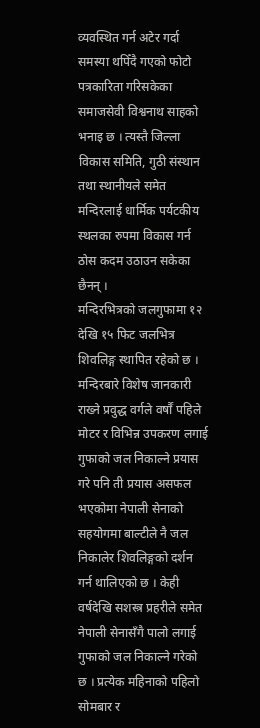व्यवस्थित गर्न अटेर गर्दा समस्या थपिँदै गएको फोटो पत्रकारिता गरिसकेका समाजसेवी विश्वनाथ साहको भनाइ छ । त्यस्तै जिल्ला विकास समिति, गुठी संस्थान तथा स्थानीयले समेत मन्दिरलाई धार्मिक पर्यटकीय स्थलका रुपमा विकास गर्न ठोस कदम उठाउन सकेका छैनन् ।
मन्दिरभित्रको जलगुफामा १२ देखि १५ फिट जलभित्र शिवलिङ्ग स्थापित रहेको छ । मन्दिरबारे विशेष जानकारी राख्ने प्रवुद्ध वर्गले वर्षौं पहिले मोटर र विभिन्न उपकरण लगाई गुफाको जल निकाल्ने प्रयास गरे पनि ती प्रयास असफल भएकोमा नेपाली सेनाको सहयोगमा बाल्टीले नै जल निकालेर शिवलिङ्गको दर्शन गर्न थालिएको छ । केही वर्षदेखि सशस्त्र प्रहरीले समेत नेपाली सेनासँगै पालो लगाई गुफाको जल निकाल्ने गरेको छ । प्रत्येक महिनाको पहिलो सोमबार र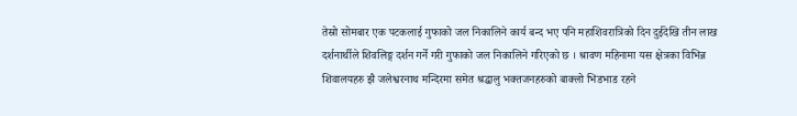तेस्रो सोमबार एक पटकलाई गुफाको जल निकालिने कार्य बन्द भए पनि महाशिवरात्रिको दिन दुईदेखि तीन लाख दर्शनार्थीले शिवलिङ्ग दर्शन गर्ने गरी गुफाको जल निकालिने गरिएको छ । श्रावण महिनामा यस क्षेत्रका विभिन्न शिवालयहरु झै जलेश्वरनाथ मन्दिरमा समेत श्रद्धालु भक्तजनहरुको बाक्लो भिडभाड रहने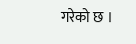गरेको छ ।